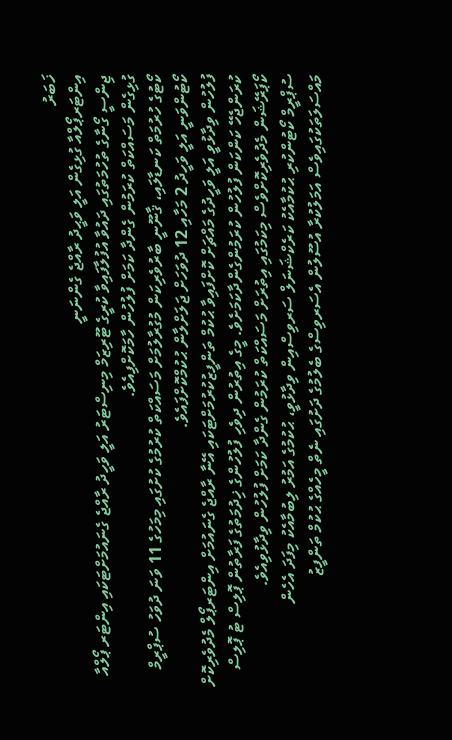ޚަބަރު
އިންޓަރޕޯލްއާ ގުޅިގެން އަލީ ވަޙީދު ރާއްޖެ ގެންނަނީ
ޖިންސީ ގޯނާގެ ތުހުމަތުގައި ދައުވާ އުފުލާފައިވާ ކުރީގެ ޓޫރިޒަމް މިނިސްޓަރު އަލީ ވަހީދު ރާއްޖެ ގެނައުމަށްޓަކައި އިންޓަރ ޕޯލްއާ ގުޅިގެން މަސައްކަތް ކުރަމުން ގެންދާ ކަމަށް ފުލުހުން ހާމަކޮށްފިއެވެ.
ކޯޓުގެ ހުރުމަތް ކަނޑާލައި، ޤާނޫނީ ބާރުވެރިކަން މުގުރާލުމަށް މަސައްކަތް ކުރުމުގެ ކުށުގައި މިމަހުގެ 11 ވަނަ ދުވަހު ސުޕްރީމް ކޯޓުންވަނީ އަލީ ވަހީދު 2 މަހާއި 12 ދުވަހަށް ޖަލަށްލާން ޙުކުމްކޮށްފައެވެ.
ފުލުހުން ވިދާޅުވީ އަލީ ވަހީދުގެ މައްޗަށް ކޮށްފައިވާ ޙުކުމް ތަންފީޒުކުރުމަށްޓަކައި އޭނާ ރާއްޖެ ގެނައުމަށް އިންޓަރޕޯލް މެދުވެރިކޮށް ކުރަންޖެހޭ ކަންކަން ފުލުހުން ކުރަމުންގެންދާކަމަށެވެ. މީގެ އިތުރުން ދިވެހި ފުލުހުންގެ ޚިދުމަތުގެ ފަރާތުން ޕޮލިސް ޓު ޕޮލިސް ކޯޕަރޭޝަން މެދުވެރިކޮށްވެސް މިކަމުގައި އިތުރަށް މަސައްކަތް ކުރަމުން ގެންދާ ކަމަށް ފުލުހުން ވިދާޅުވިއެވެ.
ސުޕްރީމް ކޯޓުންކުރި ޙުކުމާއެކު ކަރެކްޝަނަލް ސަރވިސްއިން ވިދާޅުވީ، ޙުކުމުގެ އަމުރު ލިބުމާއެކު މިފަދަ އެހެން މައްސަލަތަކުގައިވެސް އަމަލުކުރާ އުސޫލުން އެސަރވިސްގެ ބެލުމުގެ ދަށުގައި ނެތް މީހެއްގެ ޙުކުމް ތަންފީޒު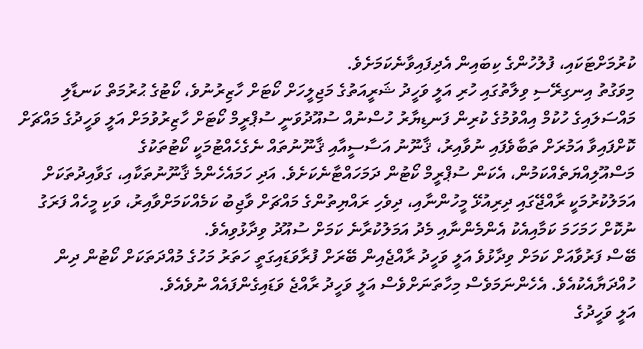ކުރުމަށްޓަކައި، ފުލުހުންގެ ކިބައިން އެދިފައިވާނެކަމަށެވެ.
މިވަގުތު އިނގިރޭސި ވިލާތުގައި ހުރި އަލީ ވަހީދު ޝަރީއަތުގެ މަޖިލީހަށް ކޯޓަށް ހާޒިރުނުވެ، ކޯޓުގެ ޙުރުމަތް ކަނޑާލި މައްސަލައިގެ ހުކުމް އިއްވުމުގެ ކުރިން ފަނޑިޔާރު ހުސްނުއް ސުއޫދުވަނީ ސުޕްރީމް ކޯޓަށް ހާޒިރުވުމަށް އަލީ ވަހީދުގެ މައްޗަށް ކޮށްފައިވާ އަމުރަށް ތަބާވެފައި ނުވާއިރު، ޤާނޫނު އަސާސީއާއި ޤާނޫނުތައް ނެގެހެއްޓުމަކީ ކޯޓުތަކުގެ މަސްއޫލިއްޔަތެއްކަމުން، އެކަން ސުޕްރީމް ކޯޓުން ދަމަހައްޓާނެކަށެވެ. އަދި ހަމައެހެންމެ ޤާނޫނުތަކާއި، ގަވާއިދުތަކަށް އަމަލުކުރުމަކީ ރާއްޖޭގައި ދިރިއުޅޭ މީހުންނާއި، ދިވެހި ރައްޔިތުންގެ މައްޗަށް ވާޖިބު ކަމެއްކަމަށްވާއިރު، ވަކި މީހެއް ފަރަގު ނުކޮށް ހަމަހަމަ ކަމާއިއެކު އެންމެންނާއި މެދު އަމަލުކުރާނެ ކަމަށް ސުއޫދު ވިދާޅުވިއެވެ.
ބޭސް ފަރުވާއަށް ކަމަށް ވިދާޅުވެ އަލީ ވަހީދު ރާއްޖެއިން ބޭރަށް ފުރާވަޑައިގަތީ ހަތަރު މަހުގެ މުއްދަތަކަށް ކޯޓުން ދިން ހުއްދަޔާއެކުއެވެ. އެހެންނަމަވެސް މިހާތަނަށްވެސް އަލީ ވަހީދު ރާއްޖެ ވަޑައިގެންފައެއް ނުވެއެވެ.
އަލީ ވަހީދުގެ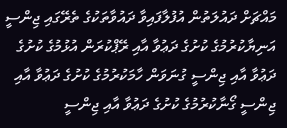މައްޗަށް ދައުލަތުން އުފުލާފައިވާ ދައުވާތަކުގެ ތެރޭގައި ޖިންސީ އަނިޔާކުރުމުގެ ކުށުގެ ދަޢުވާ އާއި ރޭޕްކުރަން އުޅުމުގެ ކުށުގެ ދަޢުވާ އާއި ޖިންސީ ގުނަވަން ހާމަކުރުމުގެ ކުށުގެ ދަޢުވާ އާއި ޖިންސީ ގޯނާކުރުމުގެ ކުށުގެ ދަޢުވާ އާއި ޖިންސީ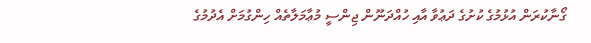ގޯނާކުރަން އުޅުމުގެ ކުށުގެ ދަޢުވާ އާއި ހުއްދަނޫން ޖިންސީ މުޢާމަލާތެއް ހިންގުމަށް އެދުމުގެ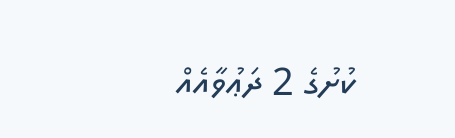ކުށުގެ 2 ދަޢުވާއެއް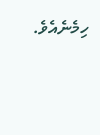ހިމެނެއެވެ.